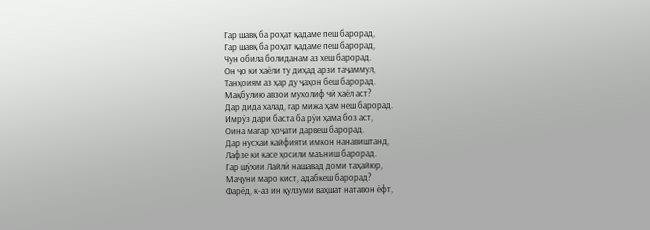Гар шавқ ба роҳат қадаме пеш барорад,
Гар шавқ ба роҳат қадаме пеш барорад,
Чун обила болиданам аз хеш барорад.
Он ҷо ки хаёли ту диҳад арзи таҷаммул,
Танҳоиям аз ҳар ду ҷаҳон беш барорад.
Мақбулию авзои мухолиф чӣ хаёл аст?
Дар дида халад, гар мижа ҳам неш барорад.
Имрӯз дари баста ба рӯи ҳама боз аст,
Оина магар ҳоҷати дарвеш барорад.
Дар нусхаи кайфияти имкон нанавиштанд,
Лафзе ки касе ҳосили маъниш барорад.
Гар шӯхии Лайлӣ нашавад доми таҳайюр,
Маҷуни маро кист, адабкеш барорад?
Фарёд, к-аз ин қулзуми ваҳшат натавон ёфт,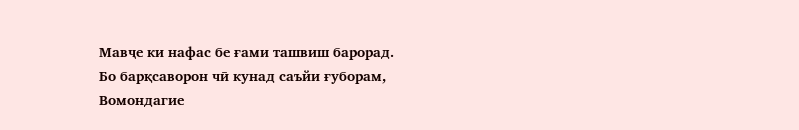Мавҷе ки нафас бе ғами ташвиш барорад.
Бо барқсаворон чӣ кунад саъйи ғуборам,
Вомондагие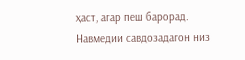ҳаст, агар пеш барорад.
Навмедии савдозадагон низ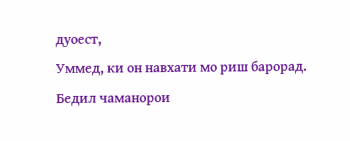дуоест,
Уммед, ки он навхати мо риш барорад.
Бедил чаманорои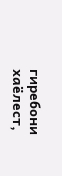гиребони хаёлест,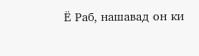Ё Раб, нашавад он ки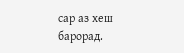сар аз хеш барорад.